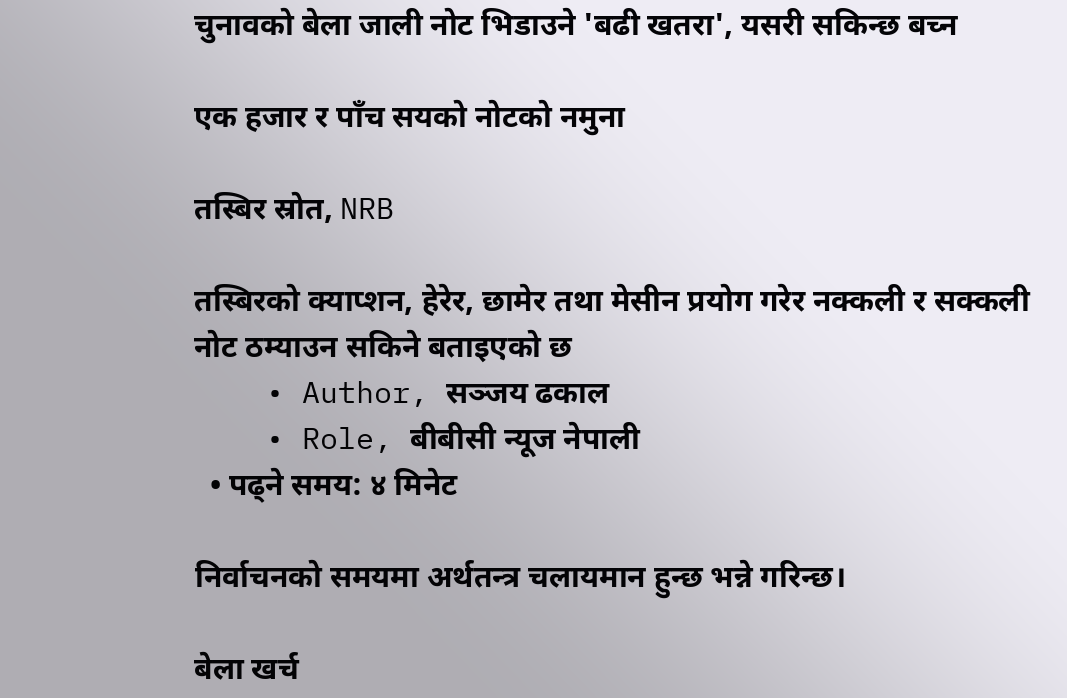चुनावको बेला जाली नोट भिडाउने 'बढी खतरा', यसरी सकिन्छ बच्न

एक हजार र पाँच सयको नोटको नमुना

तस्बिर स्रोत, NRB

तस्बिरको क्याप्शन, हेरेर, छामेर तथा मेसीन प्रयोग गरेर नक्कली र सक्कली नोट ठम्याउन सकिने बताइएको छ
    • Author, सञ्जय ढकाल
    • Role, बीबीसी न्यूज नेपाली
  • पढ्ने समय: ४ मिनेट

निर्वाचनको समयमा अर्थतन्त्र चलायमान हुन्छ भन्ने गरिन्छ।

बेला खर्च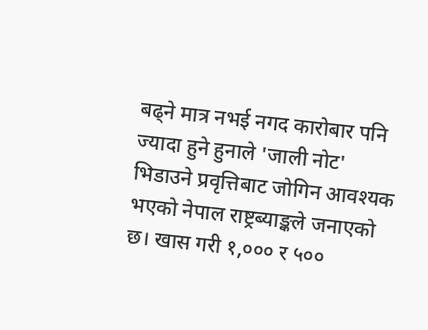बढ्ने मात्र नभई नगद कारोबार पनि ज्यादा हुने हुनाले 'जाली नोट' भिडाउने प्रवृत्तिबाट जोगिन आवश्यक भएको नेपाल राष्ट्रब्याङ्कले जनाएको छ। खास गरी १,००० र ५००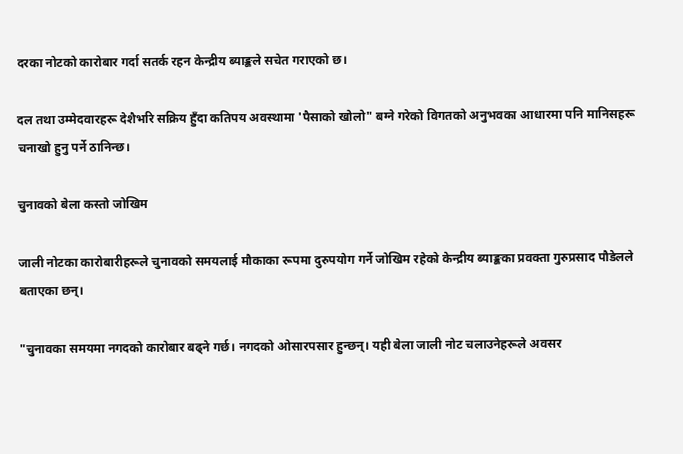दरका नोटको कारोबार गर्दा सतर्क रहन केन्द्रीय ब्याङ्कले सचेत गराएको छ।

दल तथा उम्मेदवारहरू देशैभरि सक्रिय हुँदा कतिपय अवस्थामा 'पैसाको खोलो" बग्ने गरेको विगतको अनुभवका आधारमा पनि मानिसहरू चनाखो हुनु पर्ने ठानिन्छ।

चुनावको बेला कस्तो जोखिम

जाली नोटका कारोबारीहरूले चुनावको समयलाई मौकाका रूपमा दुरुपयोग गर्ने जोखिम रहेको केन्द्रीय ब्याङ्कका प्रवक्ता गुरुप्रसाद पौडेलले बताएका छन्।

"चुनावका समयमा नगदको कारोबार बढ्ने गर्छ। नगदको ओसारपसार हुन्छन्। यही बेला जाली नोट चलाउनेहरूले अवसर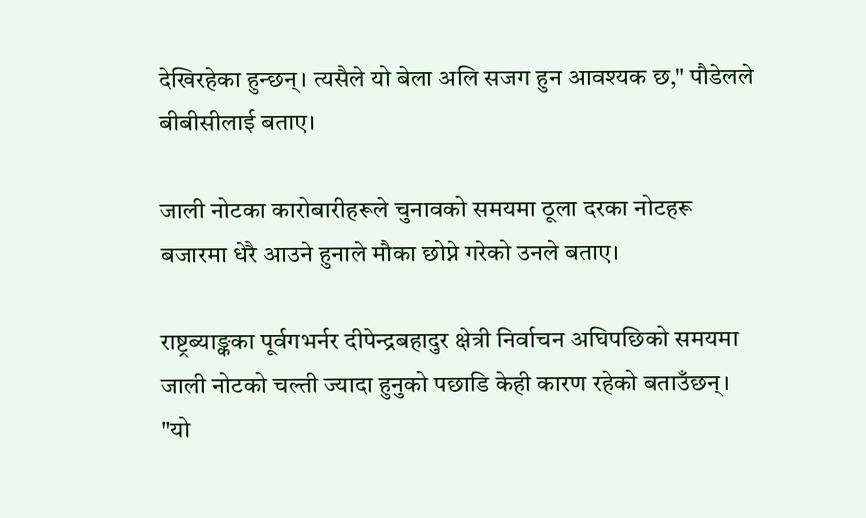देखिरहेका हुन्छन्। त्यसैले यो बेला अलि सजग हुन आवश्यक छ," पौडेलले बीबीसीलाई बताए।

जाली नोटका कारोबारीहरूले चुनावको समयमा ठूला दरका नोटहरू बजारमा धेरै आउने हुनाले मौका छोप्ने गरेको उनले बताए।

राष्ट्रब्याङ्कका पूर्वगभर्नर दीपेन्द्रबहादुर क्षेत्री निर्वाचन अघिपछिको समयमा जाली नोटको चल्ती ज्यादा हुनुको पछाडि केही कारण रहेको बताउँछन्। "यो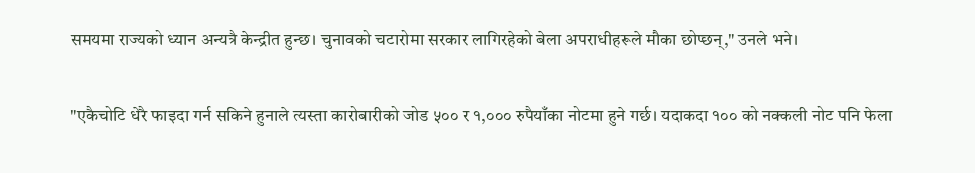समयमा राज्यको ध्यान अन्यत्रै केन्द्रीत हुन्छ। चुनावको चटारोमा सरकार लागिरहेको बेला अपराधीहरूले मौका छोप्छन्," उनले भने।

"एकैचोटि धेरै फाइदा गर्न सकिने हुनाले त्यस्ता कारोबारीको जोड ५०० र १,००० रुपैयाँका नोटमा हुने गर्छ। यदाकदा १०० को नक्कली नोट पनि फेला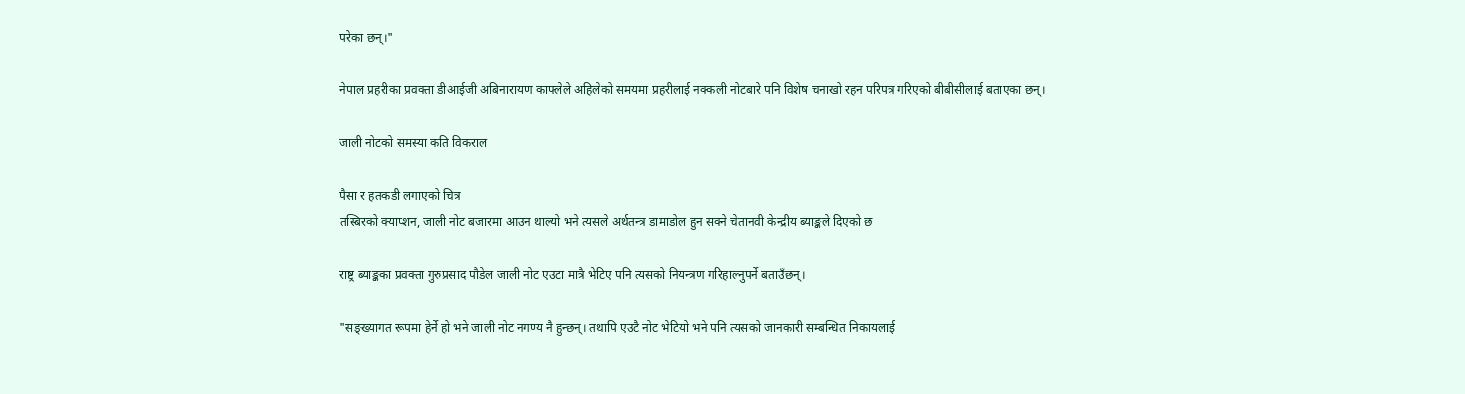परेका छन्।"

नेपाल प्रहरीका प्रवक्ता डीआईजी अबिनारायण काफ्लेले अहिलेको समयमा प्रहरीलाई नक्कली नोटबारे पनि विशेष चनाखो रहन परिपत्र गरिएको बीबीसीलाई बताएका छन्।

जाली नोटको समस्या कति विकराल

पैसा र हतकडी लगाएको चित्र
तस्बिरको क्याप्शन, जाली नोट बजारमा आउन थाल्यो भने त्यसले अर्थतन्त्र डामाडोल हुन सक्ने चेतानवी केन्द्रीय ब्याङ्कले दिएको छ

राष्ट्र ब्याङ्कका प्रवक्ता गुरुप्रसाद पौडेल जाली नोट एउटा मात्रै भेटिए पनि त्यसको नियन्त्रण गरिहाल्नुपर्ने बताउँछन्।

"सङ्ख्यागत रूपमा हेर्ने हो भने जाली नोट नगण्य नै हुन्छन्। तथापि एउटै नोट भेटियो भने पनि त्यसको जानकारी सम्बन्धित निकायलाई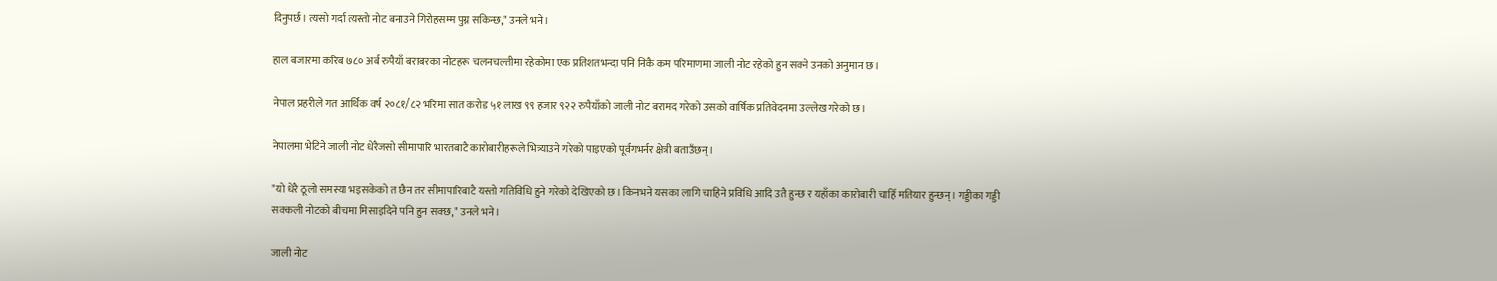दिनुपर्छ। त्यसो गर्दा त्यस्तो नोट बनाउने गिरोहसम्म पुग्न सकिन्छ," उनले भने।

हाल बजारमा करिब ७८० अर्ब रुपैयाँ बराबरका नोटहरू चलनचल्तीमा रहेकोमा एक प्रतिशतभन्दा पनि निकै कम परिमाणमा जाली नोट रहेको हुन सक्ने उनको अनुमान छ।

नेपाल प्रहरीले गत आर्थिक वर्ष २०८१/८२ भरिमा सात करोड ५१ लाख ९९ हजार ९२२ रुपैयाँको जाली नोट बरामद गरेको उसको वार्षिक प्रतिवेदनमा उल्लेख गरेको छ।

नेपालमा भेटिने जाली नोट धेरैजसो सीमापारि भारतबाटै कारोबारीहरूले भित्र्याउने गरेको पाइएको पूर्वगभर्नर क्षेत्री बताउँछन्।

"यो धेरै ठूलो समस्या भइसकेको त छैन तर सीमापारिबाटै यस्तो गतिविधि हुने गरेको देखिएको छ। किनभने यसका लागि चाहिने प्रविधि आदि उतै हुन्छ र यहाँका कारोबारी चाहिँ मतियार हुन्छन्। गड्डीका गड्डी सक्कली नोटको बीचमा मिसाइदिने पनि हुन सक्छ," उनले भने।

जाली नोट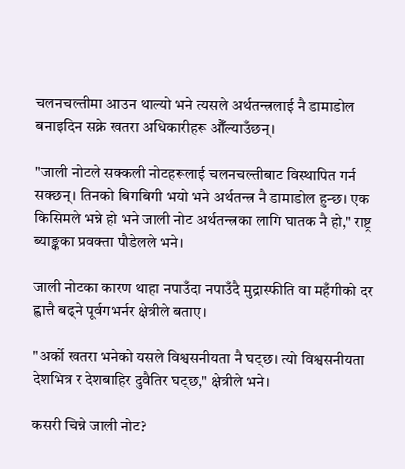चलनचल्तीमा आउन थाल्यो भने त्यसले अर्थतन्त्रलाई नै डामाडोल बनाइदिन सक्ने खतरा अधिकारीहरू औँल्याउँछन्।

"जाली नोटले सक्कली नोटहरूलाई चलनचल्तीबाट विस्थापित गर्न सक्छन्। तिनको बिगबिगी भयो भने अर्थतन्त्र नै डामाडोल हुन्छ। एक किसिमले भन्ने हो भने जाली नोट अर्थतन्त्रका लागि घातक नै हो," राष्ट्र ब्याङ्कका प्रवक्ता पौडेलले भने।

जाली नोटका कारण थाहा नपाउँदा नपाउँदै मुद्रास्फीति वा महँगीको दर ह्वात्तै बढ्ने पूर्वगभर्नर क्षेत्रीले बताए।

"अर्को खतरा भनेको यसले विश्वसनीयता नै घट्छ। त्यो विश्वसनीयता देशभित्र र देशबाहिर दुवैतिर घट्छ," क्षेत्रीले भने।

कसरी चिन्ने जाली नोट?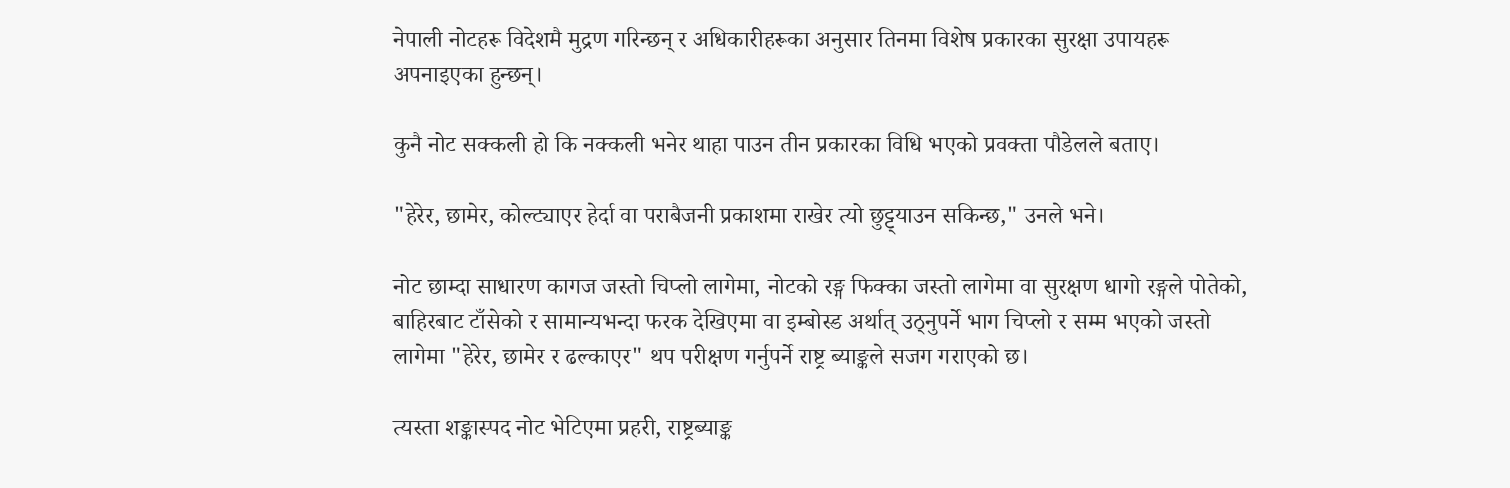नेपाली नोटहरू विदेशमै मुद्रण गरिन्छन् र अधिकारीहरूका अनुसार तिनमा विशेष प्रकारका सुरक्षा उपायहरू अपनाइएका हुन्छन्।

कुनै नोट सक्कली हो कि नक्कली भनेर थाहा पाउन तीन प्रकारका विधि भएको प्रवक्ता पौडेलले बताए।

"हेरेर, छामेर, कोल्ट्याएर हेर्दा वा पराबैजनी प्रकाशमा राखेर त्यो छुट्ट्याउन सकिन्छ," उनले भने।

नोट छाम्दा साधारण कागज जस्तो चिप्लो लागेमा, नोटको रङ्ग फिक्का जस्तो लागेमा वा सुरक्षण धागो रङ्गले पोतेको, बाहिरबाट टाँसेको र सामान्यभन्दा फरक देखिएमा वा इम्बोस्ड अर्थात् उठ्नुपर्ने भाग चिप्लो र सम्म भएको जस्तो लागेमा "हेरेर, छामेर र ढल्काएर" थप परीक्षण गर्नुपर्ने राष्ट्र ब्याङ्कले सजग गराएको छ।

त्यस्ता शङ्कास्पद नोट भेटिएमा प्रहरी, राष्ट्रब्याङ्क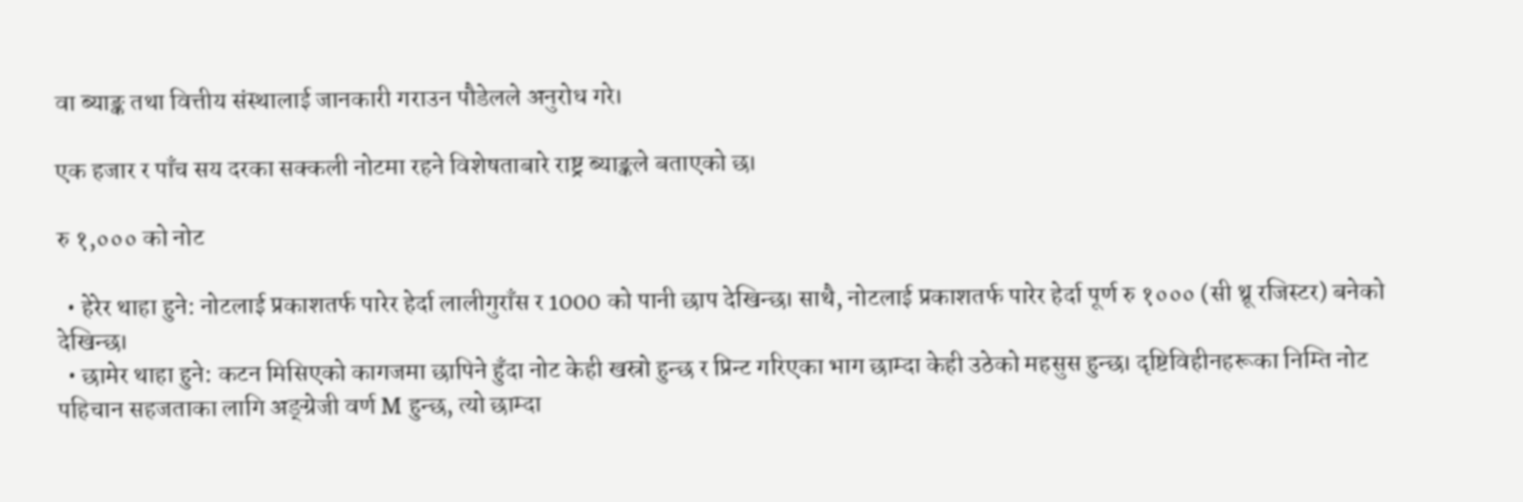वा ब्याङ्क तथा वित्तीय संस्थालाई जानकारी गराउन पौडेलले अनुरोध गरे।

एक हजार र पाँच सय दरका सक्कली नोटमा रहने विशेषताबारे राष्ट्र ब्याङ्कले बताएको छ।

रु १,००० को नोट

  • हेरेर थाहा हुने: नोटलाई प्रकाशतर्फ पारेर हेर्दा लालीगुराँस र 1000 को पानी छाप देखिन्छ। साथै, नोटलाई प्रकाशतर्फ पारेर हेर्दा पूर्ण रु १००० (सी थ्रू रजिस्टर) बनेको देखिन्छ।
  • छामेर थाहा हुने: कटन मिसिएको कागजमा छापिने हुँदा नोट केही खस्रो हुन्छ र प्रिन्ट गरिएका भाग छाम्दा केही उठेको महसुस हुन्छ। दृष्टिविहीनहरूका निम्ति नोट पहिचान सहजताका लागि अङ्ग्रेजी वर्ण M हुन्छ, त्यो छाम्दा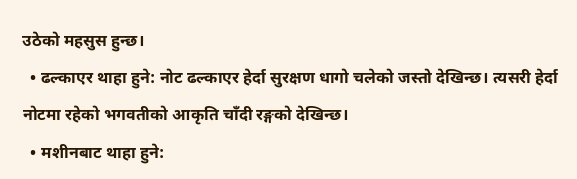उठेको महसुस हुन्छ।
  • ढल्काएर थाहा हुने: नोट ढल्काएर हेर्दा सुरक्षण धागो चलेको जस्तो देखिन्छ। त्यसरी हेर्दा नोटमा रहेको भगवतीको आकृति चाँदी रङ्गको देखिन्छ।
  • मशीनबाट थाहा हुने: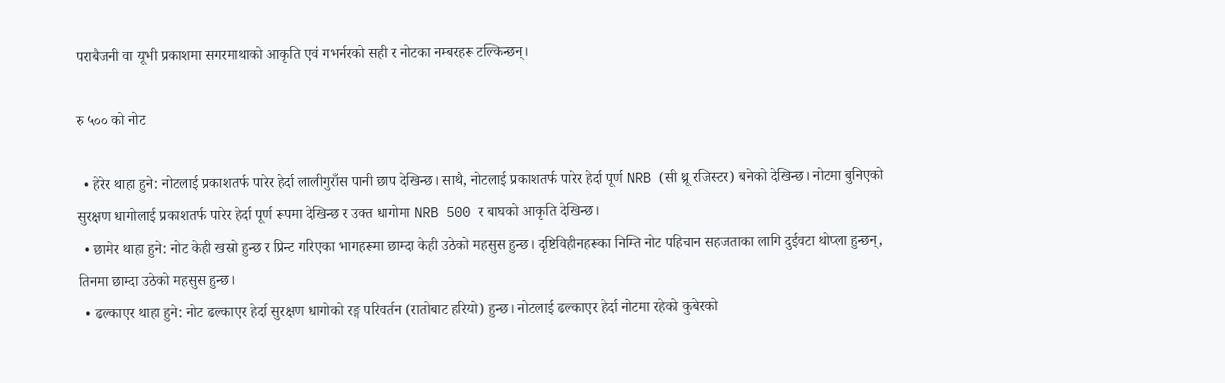पराबैजनी वा यूभी प्रकाशमा सगरमाथाको आकृति एवं गभर्नरको सही र नोटका नम्बरहरू टल्किन्छन्।

रु ५०० को नोट

  • हेरेर थाहा हुने: नोटलाई प्रकाशतर्फ पारेर हेर्दा लालीगुराँस पानी छाप देखिन्छ। साथै, नोटलाई प्रकाशतर्फ पारेर हेर्दा पूर्ण NRB (सी थ्रू रजिस्टर) बनेको देखिन्छ। नोटमा बुनिएको सुरक्षण धागोलाई प्रकाशतर्फ पारेर हेर्दा पूर्ण रूपमा देखिन्छ र उक्त धागोमा NRB 500 र बाघको आकृति देखिन्छ।
  • छामेर थाहा हुने: नोट केही खस्रो हुन्छ र प्रिन्ट गरिएका भागहरूमा छाम्दा केही उठेको महसुस हुन्छ। दृष्टिविहीनहरूका निम्ति नोट पहिचान सहजताका लागि दुईवटा थोप्ला हुन्छन्, तिनमा छाम्दा उठेको महसुस हुन्छ।
  • ढल्काएर थाहा हुने: नोट ढल्काएर हेर्दा सुरक्षण धागोको रङ्ग परिवर्तन (रातोबाट हरियो) हुन्छ। नोटलाई ढल्काएर हेर्दा नोटमा रहेको कुबेरको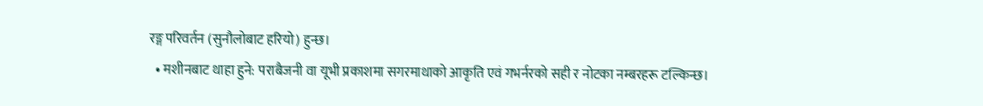रङ्ग परिवर्तन (सुनौलोबाट हरियो) हुन्छ।
  • मशीनबाट थाहा हुने: पराबैजनी वा यूभी प्रकाशमा सगरमाथाको आकृति एवं गभर्नरको सही र नोटका नम्बरहरू टल्किन्छ।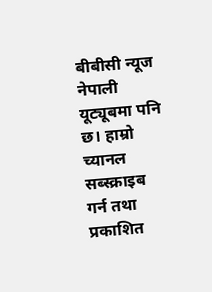बीबीसी न्यूज नेपाली यूट्यूबमा पनि छ। हाम्रो च्यानल सब्स्क्राइब गर्न तथा प्रकाशित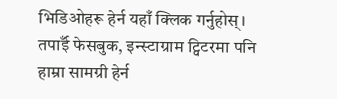भिडिओहरू हेर्न यहाँ क्लिक गर्नुहोस्। तपाईँ फेसबुक, इन्स्टाग्राम ट्विटरमा पनि हाम्रा सामग्री हेर्न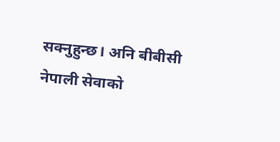सक्नुहुन्छ। अनि बीबीसी नेपाली सेवाको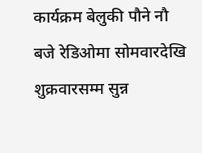कार्यक्रम बेलुकी पौने नौ बजे रेडिओमा सोमवारदेखि शुक्रवारसम्म सुन्न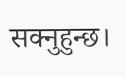सक्नुहुन्छ।